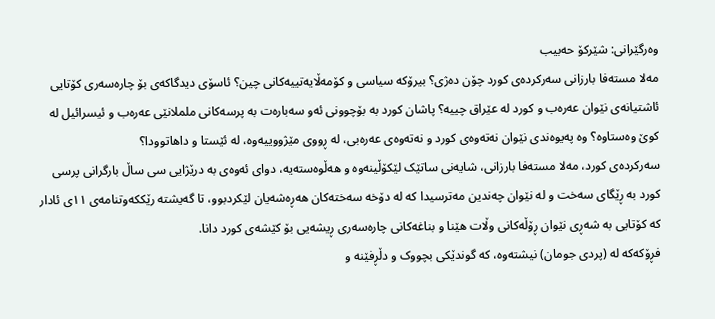وەرگێرانی: شێرکۆ حەبیب
مەلا مستەفا بارزانی سەرکردەی کورد چۆن دەژی؟ بیرۆکە سیاسی و کۆمەڵایەتییەکانی چین؟ ئاسۆی دیدگاکەی بۆ چارەسەری کۆتایی ئاشتیانەی نێوان عەرەب و کورد لە عێراق چییە؟ پاشان کورد بە بۆچوونی ئەو سەبارەت بە پرسەکانی ململانێی عەرەب و ئیسرائیل لە کوێ وەستاوە؟ وە پەیوەندی نێوان نەتەوەی کورد و نەتەوەی عەرەبی، لە ڕووی مێژووییەوە، لە ئێستا و داهاتوودا؟
سەرکردەی کورد، مەلا مستەفا بارزانی، شایەنی ساتێک لێکۆڵینەوە و هەڵوەستەیە، دوای ئەوەی بە درێژایی سی ساڵ بارگرانی پرسی کورد بە ڕێگای سەخت و لە نێوان چەندین مەترسیدا کە لە دۆخە سەختەکان هەڕەشەیان لێکردبوو، تا گەیشتە رێککەوتنامەی ١١ی ئادار کە کۆتایی بە شەڕی نێوان ڕۆڵەکانی وڵات هێنا و بناغەکانی چارەسەری ڕیشەیی بۆ کێشەی کورد دانا.
فڕۆکەکە لە (پردی جومان) نیشتەوە، کە گوندێکی بچووک و دڵڕفێنە و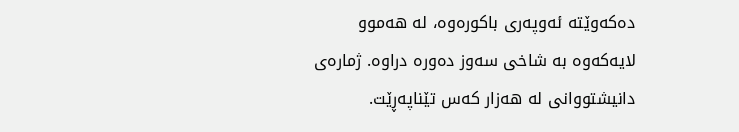دەکەوێتە ئەوپەری باکورەوە، لە هەموو لایەکەوە بە شاخی سەوز دەورە دراوە. ژمارەی دانیشتووانی لە هەزار کەس تێناپەڕێت.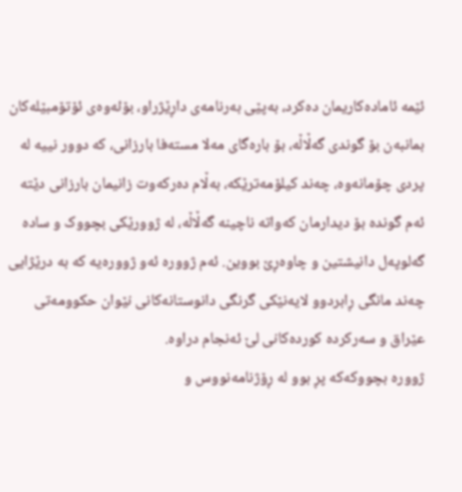ئێمە ئامادەکاریمان دەکرد، بەپێی بەرنامەی داڕێژراو، بۆئەوەی ئۆتۆمبێلەکان بمانبەن بۆ گوندی گەڵاڵە، بۆ بارەگای مەلا مستەفا بارزانی، کە دوور نییە لە پردی چۆمانەوە، چەند کیلۆمەترێکە، بەڵام دەرکەوت زانیمان بارزانی دێتە ئەم گوندە بۆ دیدارمان کەواتە ناچینە گەڵاڵە، لە ژوورێکی بچووک و سادە گەلوپەل دانیشتین و چاوەڕێ بووین. ئەم ژوورە ئەو ژوورەیە کە بە درێژایی چەند مانگی ڕابردوو لایەنێکی گرنگی دانوستانەکانی نێوان حکوومەتی عێراق و سەرکردە کوردەکانی لێ ئەنجام دراوە.
ژوورە بچووکەکە پڕ بوو لە ڕۆژنامەنووس و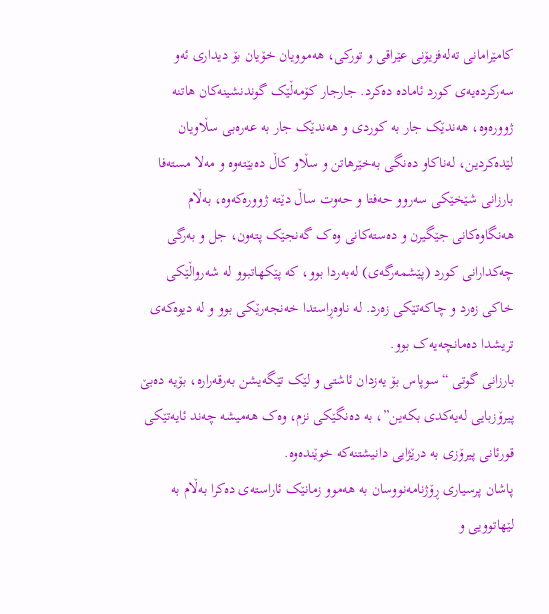کامێرامانی تەلەفزیۆنی عێراقی و تورکی، هەموویان خۆیان بۆ دیداری ئەو سەرکردەیەی کورد ئامادە دەکرد. جارجار کۆمەڵێک گوندنشینەکان هاتنە ژوورەوە، هەندێک جار بە کوردی و هەندێک جار بە عەرەبی سڵاویان لێدەکردین، لەناکاو دەنگی بەخێرهاتن و سڵاو کاڵ دەبێتەوە و مەلا مستەفا بارزانی شێخێکی سەروو حەفتا و حەوت ساڵ دێتە ژوورەکەوە، بەڵام هەنگاوەکانی جێگیرن و دەستەکانی وەک گەنجێک پتەون، جل و بەرگی چەکدارانی کورد (پێشمەرگەی) لەبەردا بوو، کە پێکهاتبوو لە شەرواڵێکی خاکی زەرد و چاکەتێکی زەرد. لە ناوەڕاستدا خەنجەرێکی بوو و لە دیوەکەی تریشدا دەمانچەیەک بوو.
بارزانی گوتی “سوپاس بۆ یەزدان ئاشتی و لێک تێگەیشن بەرقەرارە، بۆیە دەبێ پیرۆزبایی لەیەکدی بکەین”، بە دەنگێکی نزم، وەک هەمیشە چەند ئایەتێکی قورئانی پیرۆزی بە درێژایی دانیشتنەکە خوێندەوە.
پاشان پرسیاری ڕۆژنامەنووسان بە هەموو زمانێک ئاراستەی دەکرا بەڵام بە لێهاتوویی و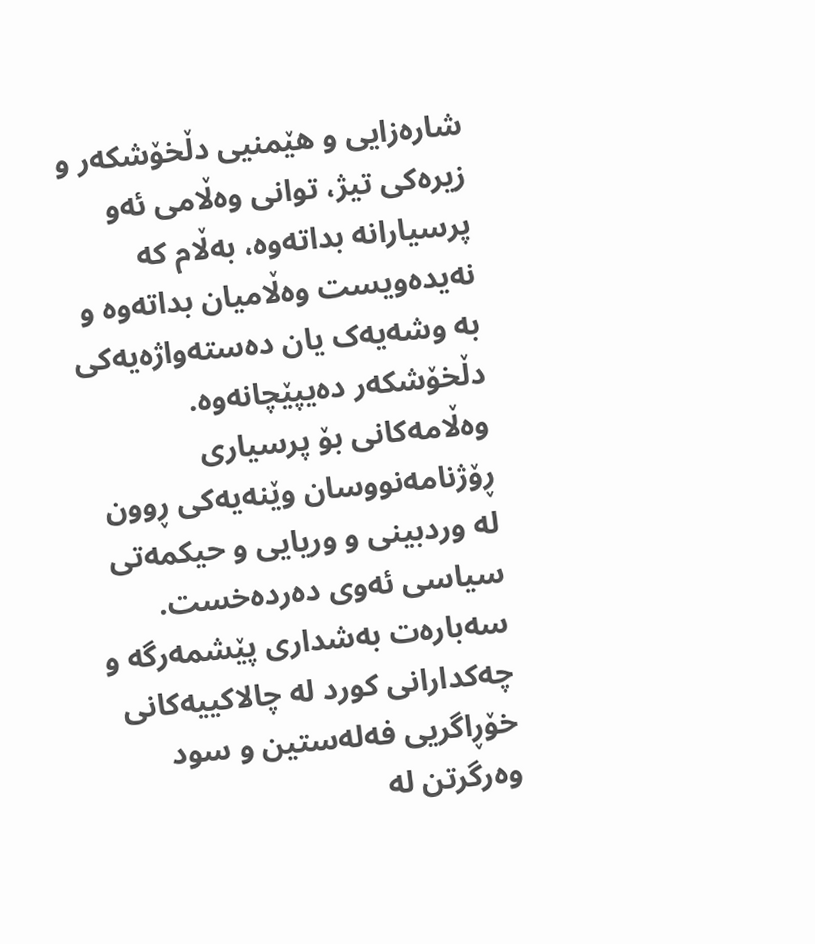شارەزایی و هێمنیی دڵخۆشکەر و زیرەکی تیژ، توانی وەڵامی ئەو پرسیارانە بداتەوە، بەڵام کە نەیدەویست وەڵامیان بداتەوە و بە وشەیەک یان دەستەواژەیەکی دڵخۆشکەر دەیپێچانەوە. وەڵامەکانی بۆ پرسیاری ڕۆژنامەنووسان وێنەیەکی ڕوون لە وردبینی و وریایی و حیکمەتی سیاسی ئەوی دەردەخست.
سەبارەت بەشداری پێشمەرگە و چەکدارانی کورد لە چالاکییەکانی خۆڕاگریی فەلەستین و سود وەرگرتن لە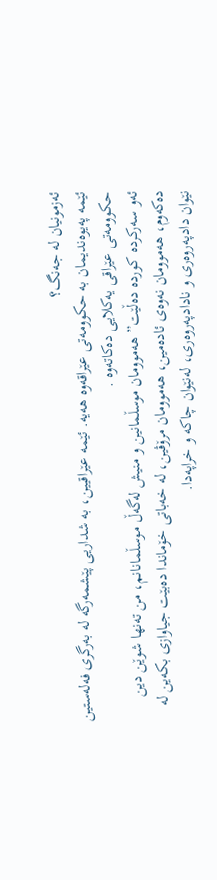ئەزمونیان لە جەنگ؟
ئێمە پەیوەندیمان بە حکوومەتی عێراقەوە هەیە. ئێمه عێراقیین، به شداریی پێشمەرگه له بەرگری فەلەستین حکوومەتی عێراقی یەکلایی دەکاتەوه .
ئەو سەرکردە کوردە دەڵێت” هەموومان موسڵمانین و منیش لەگەڵ موسڵمانانم، من تەنها شوێن دین دەکەوم، هەموومان نەوەی ئادەمین، هەموومان مرۆڤین، لە خەباتی خۆماندا دەبێت جیاوازی بکەین لە نێوان دادپەروەری و نادادپەروەری، لەنێوان چاکە و خراپەدا.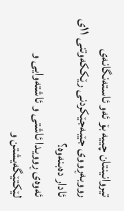تیروانینتان چییە بۆ ئەو ئاستەنگانەی رووبەڕووی جێبەجێکردنی رێککەوتنی ١١ی ئادار دەبنەوە؟
ئەوەی ڕوویدا ئاشتی و ئاشتەوایی و لێکتێگەیشتن و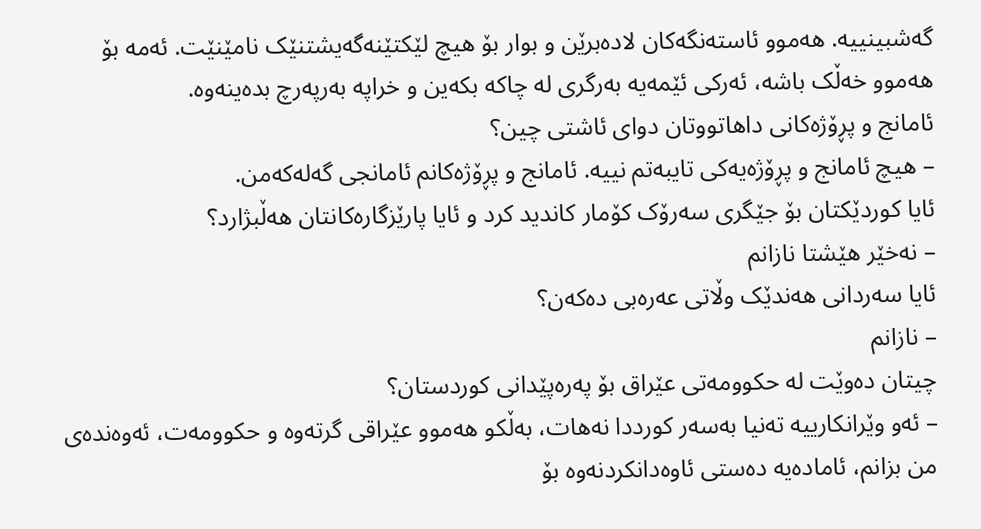گەشبینییە. هەموو ئاستەنگەکان لادەبرێن و بوار بۆ هیچ لێکتێنەگەیشتنێک نامێنێت. ئەمە بۆ هەموو خەڵک باشە، ئەرکی ئێمەیە بەرگری لە چاکە بکەین و خراپە بەرپەرچ بدەینەوە.
ئامانج و پڕۆژەکانی داهاتووتان دوای ئاشتی چین؟
– هیچ ئامانج و پڕۆژەیەکی تایبەتم نییە. ئامانج و پڕۆژەکانم ئامانجی گەلەکەمن.
ئایا کوردێکتان بۆ جێگری سەرۆک کۆمار کاندید کرد و ئایا پارێزگارەکانتان هەڵبژارد؟
– نەخێر هێشتا نازانم
ئایا سەردانی هەندێک وڵاتی عەرەبی دەکەن؟
– نازانم
چیتان دەوێت لە حکوومەتی عێراق بۆ پەرەپێدانی کوردستان؟
– ئەو وێرانکارییە تەنیا بەسەر کورددا نەهات، بەڵکو هەموو عێراقی گرتەوە و حکوومەت، ئەوەندەی من بزانم، ئامادەیە دەستی ئاوەدانکردنەوە بۆ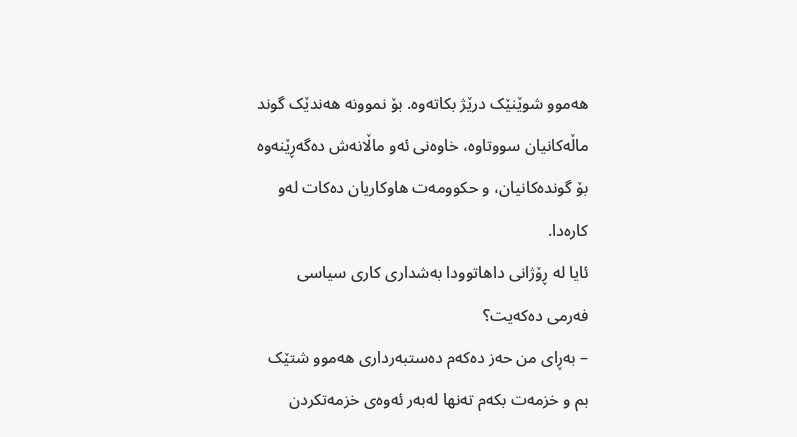هەموو شوێنێک درێژ بکاتەوە. بۆ نموونە هەندێک گوند ماڵەکانیان سووتاوە، خاوەنی ئەو ماڵانەش دەگەڕێنەوە بۆ گوندەکانیان، و حکوومەت هاوکاریان دەکات لەو کارەدا.
ئایا لە ڕۆژانی داهاتوودا بەشداری کاری سیاسی فەرمی دەکەیت؟
– بەڕای من حەز دەکەم دەستبەرداری هەموو شتێک بم و خزمەت بکەم تەنها لەبەر ئەوەی خزمەتکردن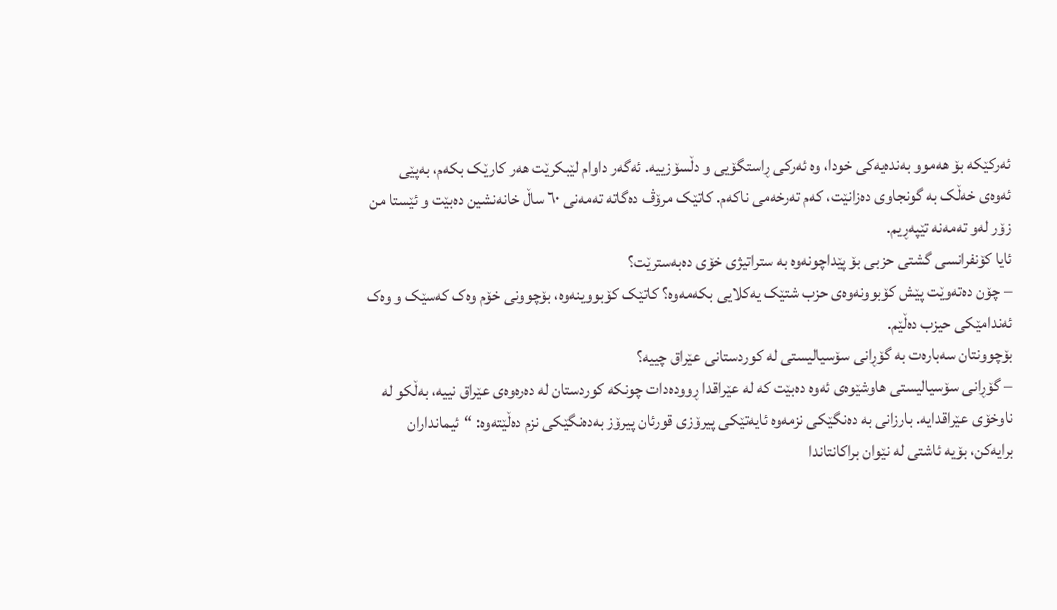ئەرکێکە بۆ هەموو بەندەیەکی خودا، وە ئەرکی ڕاستگۆیی و دڵسۆزییە. ئەگەر داوام لێبکرێت هەر کارێک بکەم، بەپێی ئەوەی خەڵک بە گونجاوی دەزانێت، کەم تەرخەمی ناکەم. کاتێک مرۆڤ دەگاتە تەمەنی ٦٠ ساڵ خانەنشین دەبێت و ئێستا من زۆر لەو تەمەنە تێپەڕیم.
ئایا کۆنفرانسی گشتی حزبی بۆ پێداچونەوە بە ستراتیژی خۆی دەبەسترێت؟
– چۆن دەتەوێت پێش کۆبوونەوەی حزب شتێک یەکلایی بکەمەوە؟ کاتێک کۆبووینەوە، بۆچوونی خۆم وەک کەسێک و وەک ئەندامێکی حیزب دەڵێم.
بۆچوونتان سەبارەت بە گۆڕانی سۆسیالیستی لە کوردستانی عێراق چییە؟
– گۆڕانی سۆسیالیستی هاوشێوەی ئەوە دەبێت کە لە عێراقدا ڕوودەدات چونکە کوردستان لە دەرەوەی عێراق نییە، بەڵکو لە ناوخۆی عێراقدایە. بارزانی بە دەنگێکی نزمەوە ئایەتێکی پیرۆزی قورئان پیرۆز بەدەنگێکی نزم دەڵێتەوە: “ئیمانداران برایەکن، بۆیە ئاشتی لە نێوان براکانتاندا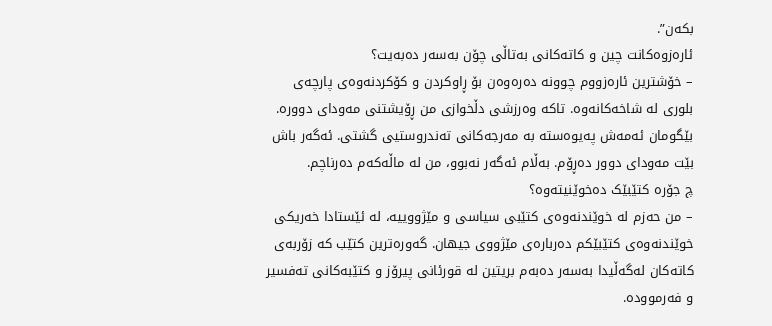بکەن”.
ئارەزوەکانت چین و کاتەکانی بەتاڵی چۆن بەسەر دەبەیت؟
– خۆشترین ئارەزووم چوونە دەرەوەن بۆ ڕاوکردن و کۆکردنەوەی پارچەی بلوری لە شاخەکانەوە. تاکە وەرزشی دڵخوازی من ڕۆیشتنی مەودای دوورە. بێگومان ئەمەش پەیوەستە بە مەرجەکانی تەندروستیی گشتی. ئەگەر باش بێت مەودای دوور دەڕۆم. بەڵام ئەگەر نەبوو، من لە ماڵەکەم دەرناچم.
چ جۆرە کتێبێک دەخوێنیتەوە؟
– من حەزم لە خوێندنەوەی کتێبی سیاسی و مێژووییە، لە ئێستادا خەریکی خوێندنەوەی کتێبێکم دەربارەی مێژووی جیهان. گەورەترین کتێب کە زۆربەی کاتەکان لەگەڵیدا بەسەر دەبەم بریتین لە قورئانی پیرۆز و کتێبەکانی تەفسیر و فەرموودە.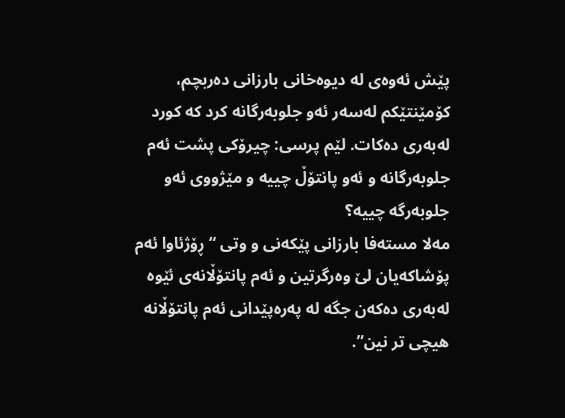پێش ئەوەی لە دیوەخانی بارزانی دەربچم، کۆمێنتێکم لەسەر ئەو جلوبەرگانە کرد کە کورد لەبەری دەکات. لێم پرسی: چیرۆکی پشت ئەم جلوبەرگانە و ئەو پانتۆڵ چییە و مێژووی ئەو جلوبەرگە چییە؟
مەلا مستەفا بارزانی پێکەنی و وتی “ڕۆژئاوا ئەم پۆشاکەیان لێ وەرگرتین و ئەم پانتۆڵانەی ئێوە لەبەری دەکەن جگە لە پەرەپێدانی ئەم پانتۆڵانە هیچی تر نین”.